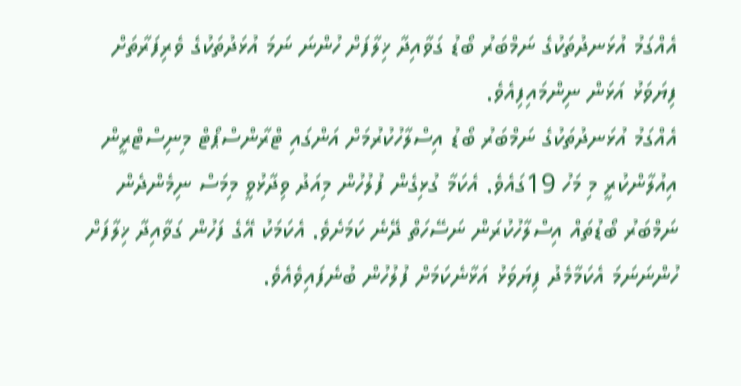އެއްގަމު އުޅަނދުތަކުގެ ނަމްބަރު ބޯޑު ގަވާއިދާ ޚިލާފަށް ހުންނަ ނަމަ އުޅަދުތަކުގެ ވެރިފަރާތަށް ފިޔަވަޅު އަޅަން ނިންމައިފިއެވެ.
އެއްގަމު އުޅަނދުތަކުގެ ނަމްބަރު ބޯޑު އިސްލާހުކުރުމަށް އަންގައި ޓްރާންސްޕޯޓް މިނިސްޓްރީން އިއުލާންކުރީ މި މަހު 19ގައެވެ. އެކަމާ ގުޅިގެން ފުލުހުން މިއަދު ވިދާޅުވީ މިމަސް ނިމެންދެން ނަމްބަރު ބޯޑުތައް އިސްލާހުކުރަން ނަސޭހަތް ދޭނެ ކަމަށެވެ. އެކަމަކު އޭގެ ފަހުން ގަވާއިދާ ޚިލާފަށް ހުންނަނަމަ އެކަމާމެދު ފިޔަވަޅު އަޅާނެކަމަށް ފުލުހުން ބުނެފައިވެއެވެ.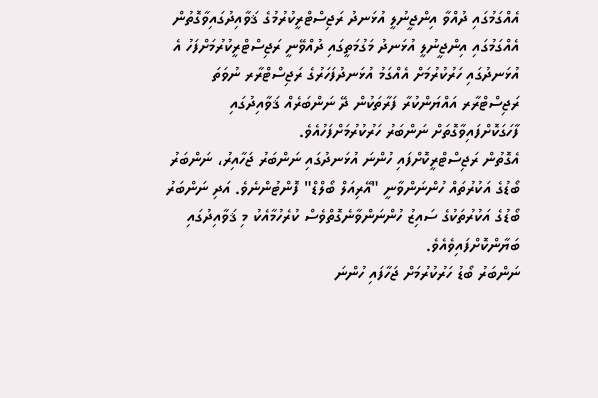އެއްގަމުގައި ދުއްވާ އިންޖީނުލީ އުޅަނދު ރަޖިސްޓްރީކުރުމުގެ ޤަވާއިދުގައިވާގޮތުން އެއްގަމުގައި އިންޖީނުލީ އުޅަނދު މަގުމަތީގައި ދުއްވޭނީ ރަޖިސްޓްރީކުރުމަށްފަހު އެ އުޅަނދުގައި ހަރުކުރުމަށް އެއްގަމު އުޅަނދުފަހަރުގެ ރަޖިސްޓްރާރ ނުވަތަ ރަޖިސްޓްރާރ އައްޔަންކުރާ ފަރާތަކުން ދޭ ނަންބަރެއް ޤަވާއިދުގައި ފާހަގަކޮށްފައިވާގޮތަށް ނަންބަރު ހަރުކުރުމަށްފަހުއެވެ.
އެގޮތުން ރަޖިސްޓްރީކޮށްފައި ހުންނަ އުޅަނދުގައި ނަންބަރު ޖަހާއިރު، ނަންބަރު ބޯޑުގެ އަކުރުތައް ހުންނަންވާނީ "އޭރިއަލް ބޯލްޑް" ފޮންޓުންނެވެ. އަދި ނަންބަރު ބޯޑުގެ އަކުރުތަކުގެ ސައިޒު ހުންނަންވާނެގޮތްވެސް ކުރެހުމާއެކު މި ޤަވާއިދުގައި ބަޔާންކޮށްފައިވެއެވެ.
ނަންބަރު ބޯޑު ހަރުކުރުމަށް ޖަހާފައި ހުންނަ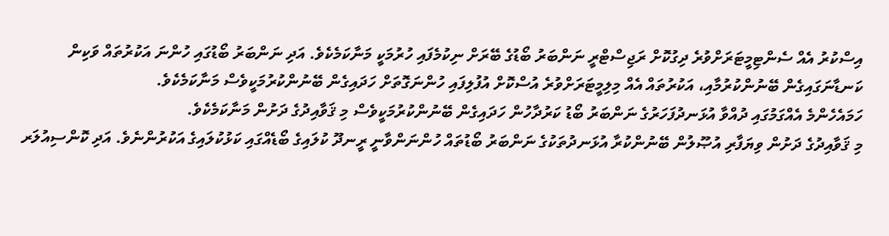އިސްކުރު އެއް ސެންޓިމީޓަރަށްވުރެ ދިގުކޮށް ރަޖިސްޓްރީ ނަންބަރު ބޯޑުގެ ބޭރަށް ނިކުމެފައި ހުރުމަކީ މަނާކަމެކެވެ. އަދި ނަންބަރު ބޯޑުގައި ހުންނަ އަކުރުތައް ވަކިން ކަނޑާނަގައިގެން ބޭނުންކުރުމާއި، އަކުރުތައް އެއް މިލިމީޓަރަށްވުރެ އުސްކޮށް އުފުލިފައި ހުންނަގޮތަށް ހަދައިގެން ބޭނުންކުރުމަކީވެސް މަނާކަމެކެވެ.
ހަމައެހެންމެ އެއްގަމުގައި ދުއްވާ އުޅަނދުފަހަރުގެ ނަންބަރު ބޯޑު ކަރުދާހުން ހަދައިގެން ބޭނުންކުރުމަކީވެސް މި ޤަވާއިދުގެ ދަށުން މަނާކަމެކެވެ.
މި ޤަވާއިދުގެ ދަށުން ވިޔަފާރި އުޞޫލުން ބޭނުންކުރާ އުޅަނދުތަކުގެ ނަންބަރު ބޯޑުތައް ހުންނަންވާނީ ރީނދޫ ކުލައިގެ ބޯޑެއްގައި ކަޅުކުލައިގެ އަކުރުންނެވެ. އަދި ކޮންސިއުލަރ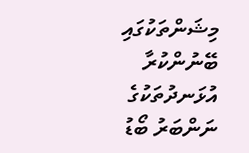މިޝަންތަކުގައި ބޭނުންކުރާ އުޅަނދުތަކުގެ ނަންބަރު ބޯޑު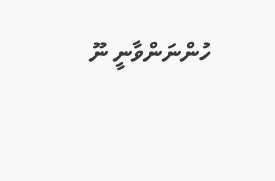ހުންނަންވާނީ ނޫ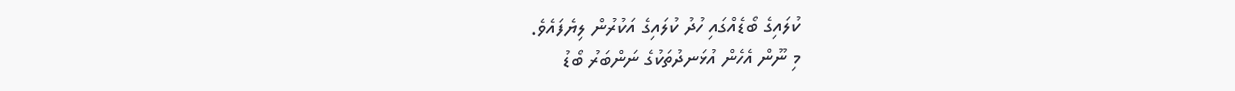ކުލައިގެ ބޯޑެއްގައި ހުދު ކުލައިގެ އަކުރުން ލިޔެފައެވެ.
މި ނޫން އެހެން އުޅަނދުތަކުގެ ނަންބަރު ބޯޑު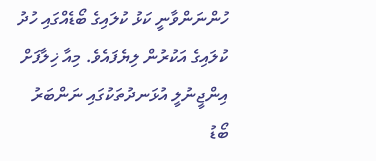ހުންނަންވާނީ ކަޅު ކުލައިގެ ބޯޑެއްގައި ހުދު ކުލައިގެ އަކުރުން ލިޔެފައެވެ. މިއާ ޚިލާފަށް އިންޖީނުލީ އުޅަނދުތަކުގައި ނަންބަރު ބޯޑު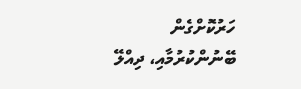ހަރުކޮށްގެން ބޭނުންކުރުމާއި، ދިއްލޭ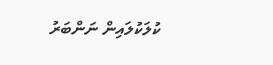ކުލަކުލައިން ނަންބަރު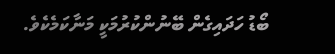ބޯޑު ހަދައިގެން ބޭނުންކުރުމަކީ މަނާކަމެކެވެ.